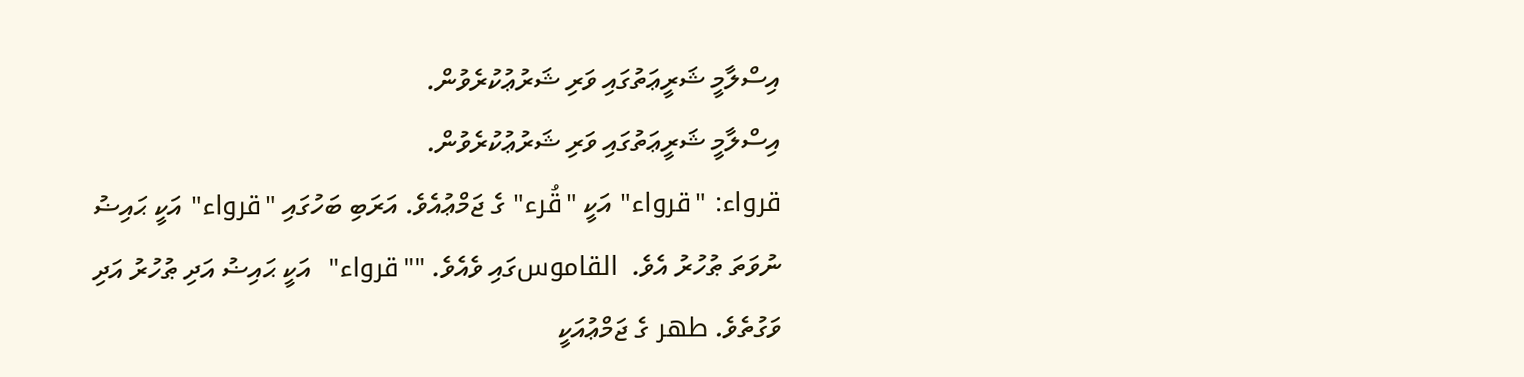އިސްލާމީ ޝަރީޢަތުގައި ވަރި ޝަރުޢުކުރެވުން.
އިސްލާމީ ޝަރީޢަތުގައި ވަރި ޝަރުޢުކުރެވުން.
قرواء: "قرواء" އަކީ "قُرء" ގެ ޖަމްޢުއެވެ. އަރަބި ބަހުގައި "قرواء" އަކީ ޙައިޟު ނުވަތަ ޠުހުރު އެވެ.  القاموسގައި ވެއެވެ. ""قرواء"  އަކީ ޙައިޟު އަދި ޠުހުރު އަދި ވަގުތެވެ. طهر ގެ ޖަމްޢުއަކީ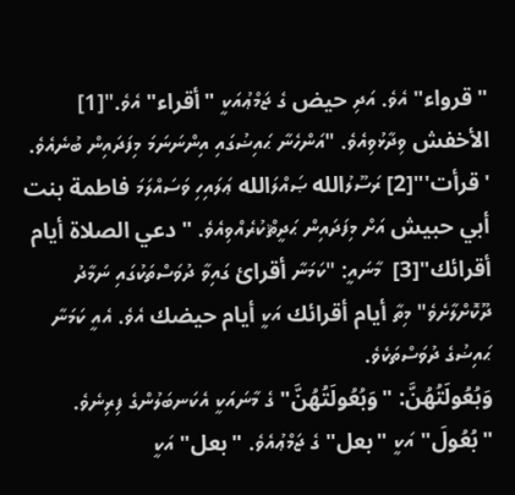"قرواء" އެވެ. އަދި حيض ގެ ޖަމްޢުއަކީ "أقراء" އެވެ."[1] الأخفش ވިދާޅުވިއެވެ. "އަންހެނާ ޙައިޟުގައި އިންނަނަމަ މިފަދައިން ބުނެއެވެ. 'قرأت'"[2] ރަސޫލުالله ޞައްލަالله ޢަލައިހި ވަސައްލަމަ فاطمة بنت أبي حبيش އަށް މިފަދައިން ޙަދީޘްކުރެއްވިއެވެ. "دعي الصلاة أيام أقرائك"[3]  މާނައީ: "ކަމަނާ أقرائ ގައިވާ ދުވަސްތަކުގައި ނަމާދު ދޫކޮށްލާށެވެ" މިތާ أيام أقرائك އަކީ أيام حيضك އެވެ. އެއީ ކަމަނާ ޙައިޟުގެ ދުވަސްތަކެވެ.
وَبُعُولَتُهُنَّ: "وَبُعُولَتُهُنَّ" ގެ މާނައަކީ އެކަނބަލުންގެ ފިރިނެވެ. "بُعُولَ" އަކީ "بعل" ގެ ޖަމްޢުއެވެ. "بعل" އަކީ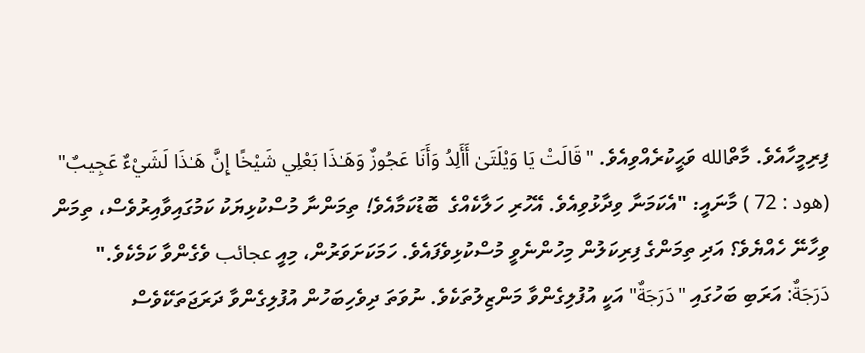ފިރިމީހާއެވެ. މާތްالله ވަޙީކުރެއްވިއެވެ. "قَالَتْ يَا وَيْلَتَىٰ أَأَلِدُ وَأَنَا عَجُوزٌ وَهَـٰذَا بَعْلِي شَيْخًا إِنَّ هَـٰذَا لَشَيْءٌ عَجِيبٌ" (هود : 72 ) މާނައީ: "އެކަމަނާ ވިދާޅުވިއެވެ. އޭހުރި ހަލާކެއްގެ  ބޮޑުކަމާއެވެ! ތިމަންނާ މުސްކުޅިޔަކު ކަމުގައިވާއިރުވެސް، ތިމަން ވިހާނޭ ހެއްޔެވެ؟ އަދި ތިމަންގެ ފިރިކަލުން މިހުންނެވީ މުސްކުޅިވެފައެވެ. ހަމަކަށަވަރުން، މިއީ عجائب ވެގެންވާ ކަމެކެވެ."
دَرَجَةٌ: އަރަބި ބަހުގައި "دَرَجَةٌ" އަކީ އުފުލިގެންވާ މަންޒިލުތަކެވެ. ނުވަތަ ދިވެހިބަހުން އުފުލިގެންވާ ދަރަޖަތަކޭވެސް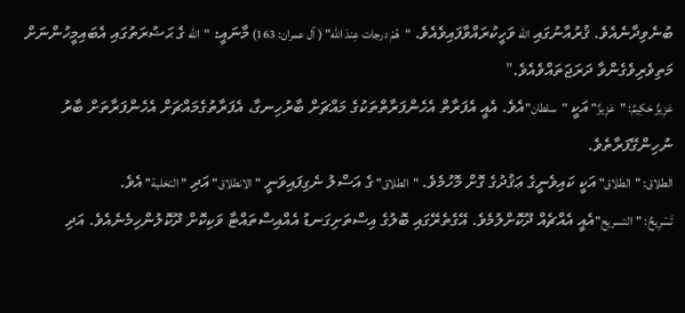ބުނެވިދާނެއެވެ. ޤުރުއާނުގައި الله ވަހީކުރައްވާފައިވެއެވެ. "هُمْ درجات عِندَ الله" ( آل عمران: 163) މާނައީ: "الله ގެ ޙަޟުރަތުގައި އެބައިމީހުންނަށް މަތިވެރިވެގެންވާ ދަރަޖަތައްވެއެވެ."
عَزِيزٌ حَكِيمٌ: "عَزِيزٌ" އަކީ "سلطان"އެވެ. އެއީ އެފަރާތް އެހެންފަރާތްތަކުގެ މައްޗަށް ބާރުހިނގާ، އެފަރާތުގެމައްޗަށް އެހެންފަރާތަށް ބާރު ނުހިންގޭފަރާތެވެ.
الطلاق: "الطلاق" އަކީ ކައިވެނީގެ ޢަޤުދުގެ ގޮށް މޮހުމެވެ. "الطلاق" ގެ އަސްލު ނެގިފައިވަނީ "الانطلاق" އަދި "التخلية" އެވެ.
تَسْرِيحٌ: "التسريح"އެއީ އެއްޗެއް ދޫކޮށްލުމެވެ. އޭގެތެރޭގައި ބޮލުގެ އިސްތަށިގަނޑު އެއްއިސްތައްޓާ ވަކިކޮށް ދޫކޮލުންހިމެނެއެވެ. އަދި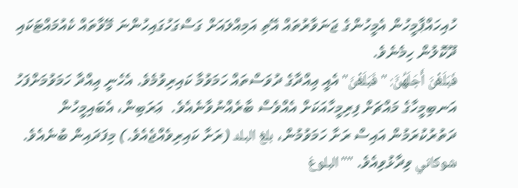ހުއިހައްޕާމީހުން އެމީހުންގެ ޖަނަވާރުތައް އޭތި އަމިއްލައަށް ގަސްގަހުގައިހުންނަ މޭވާތައް ކެއުމައްޓަކައި ދޫކޮލުން ހިމެނެވެ.
فَبَلَغْنَ أَجَلَهُنَّ: "فَبَلَغْنَ" އެއީ ޢިއްދާގެ ދުވަސްތައް ހަމަވުމާ ކައިރިވުމެވެ. އެހެނީ ޢިއްދާ ހަމަވުމަށްފަހު އަނބިމީހާގެ މައްޗަށް ފިރިމީހާއަކަށް އެއްވެސް ބާރެއްނުވާނެއެވެ.  ޢަރަބިން، އެބައިމީހުން ދަތުރުކުރަމުން އައިސް ރަށާ ހަމަވުމުން، بلغ البلد (ރަށާ ކައިރިވެއްޖެއެވެ.) މިފަދައިން ބުނެއެވެ.
شوكاني ވިދާޅުވިއެވެ. ""البلوغ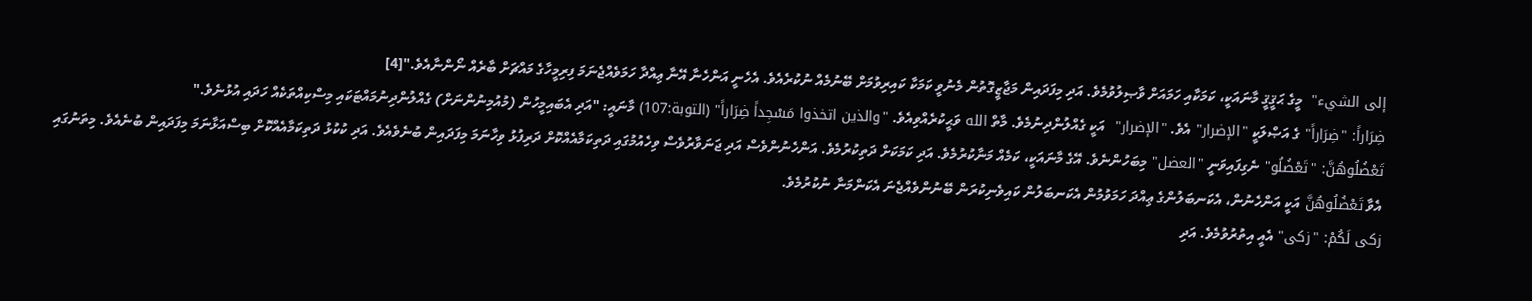إلى الشيء"  މީގެ ޙަޤީޤީ މާނައަކީ، ކަމަކާއި ހަމައަށް ވާޞިލުވުމެވެ. އަދި މިފަދައިން މަޖާޒީގޮތުން މެނުވީ ކަމަކާ ކައިރިވުމަށް ބޭނުމެއް ނުކުރެއެވެ. އެހެނީ އަންހެނާ އޭނާ ޢިއްދާ ހަމަވެއްޖެނަމަ ފިރިމީހާގެ މައްޗަށް ބާރެއް ނޯންނާއެވެ."[4]
ضِرَاراً: "ضِرَاراً" ގެ އަޞްލަކީ "الإضرار" އެވެ. "الإضرار"  އަކީ ގެއްލުންދިނުމެވެ. މާތް الله ވަޙީކުރެއްވިއެވެ. "والذين اتخذوا مَسْجِداً ضِرَاراً" (التوبة:107) މާނައީ: "އަދި އެބައިމީހުން (މުއުމިނުންނަށް) ގެއްލުންދިނުމައްޓަކައި މިސްކިއްތަކެއް ހަދައި އުޅުނެވެ."
تَعْضُلُوهُنَّ: "تَعْضُلُو" ނެގިފައިވަނީ "العضل" މިބަހުންނެވެ. އޭގެ މާނައަކީ، ކަމެއް މަނާކުރުމެވެ. އަދި ކަމަކަށް ދަތިކުރުމެވެ. އަންހެނުންވެސް އަދި ޖަނަވާރުވެސް ވިހެއުމުގައި ދަތިކަމާއެއްކޮށް ދަރިފުޅު ވިހާނަމަ މިފަދައިން ބުނެވެއެވެ. އަދި ކުކުޅު ދަތިކަމާއެއްކޮށް ބިސްއަޅާނަމަ މިފަދައިން ބުނެއެވެ. މިތަނުގައި އެވާ تَعْضُلُوهُنَّ އަކީ އަންހެނުން، އެކަނބަލުންގެ ޢިއްދަ ހަމަވުމުން އެކަނބަލުން ކައިވެނިކުރަން ބޭނުންވެއްޖެނަ އެކަންމަނާ ނުކުރުމެވެ.
زكى لَكُمْ: "زكى" އެއީ އިތުރުވުމެވެ. އަދި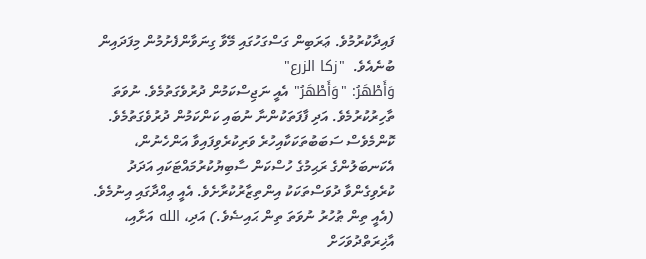ފައިދާކުރުމުވެ. ޢަރަބިން ގަސްގަހުގައި މޭވާ ގިނަވާންފެށުމުން މިފަދައިން ބުނެއެވެ.  "زكا الزرع"
وَأَطْهَرُ: "وَأَطْهَرُ" އެއީ ނަޖިސްކަމުން ދުރުވެގަތުމެވެ. ނުވަތަ ތާހިރުކުރުމެވެ. އަދި ފާފަތަކުންނާ ނުބައި ކަންކަމުން ދުރުވެގަތުމެވެ.
ކޮންމެވެސް ސަބަބުތަކަކާއިހުރެ ވަރިކުރެވިފައިވާ އަންހެނުން، އެކަނބަލުންގެ ރަޙިމުގެ ހުސްކަން ސާބިޔުކުރުމައްޓަކައި އަދަދު ކުރެވިގެންވާ ދުވަސްތަކަކު އިންތިޒާރުކުރާށެވެ. އެއީ ޢިއްދާގައި އިނުމެވެ. (އެއީ ތިން ޠުހުރު ނުވަތަ ތިން ޙައިޟެވެ.) އަދި، الله އަށާއި، އާޚިރަތްދުވަހަށް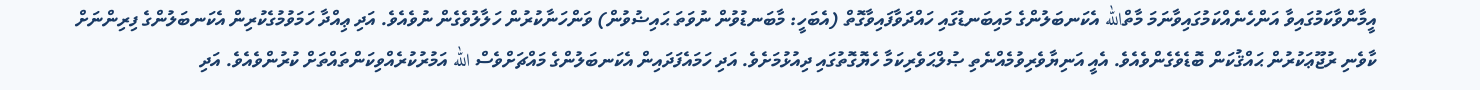އީމާންވާކަމުގައިވާ އަންހެނެއްކަމުގައިވާނަމަ މާތްالله އެކަނބަލުންގެ މައިބަނޑުގައި ހައްދަވާފައިވާގޮތް (އެބަހީ: މާބަނޑުވުން ނުވަތަ ޙައިޟުވުން) ވަންހަނާކުރުން ހަލާލުވެގެން ނުވެއެވެ. އަދި ޢިއްދާ ހަމަވުމުގެކުރިން އެކަނބަލުންގެ ފިރިންނަށް ކާވެނި ރުޖޫޢަކުރުން ޙައްޤުކަން ބޮޑެވެގެންވެއެވެ. އެއީ އަނިޔާވެރިވުމެއްނެތި ޞުލްޙަވެރިކަމާ ހެޔޮގޮތުގައި ދިއުޅުމަށެވެ. އަދި ހަމައެފަދައިން އެކަނބަލުންގެ މައްޗަށްވެސް الله އަމުރުކުރެއްވިކަންތައްތަށް ކުރުންވެއެވެ. އަދި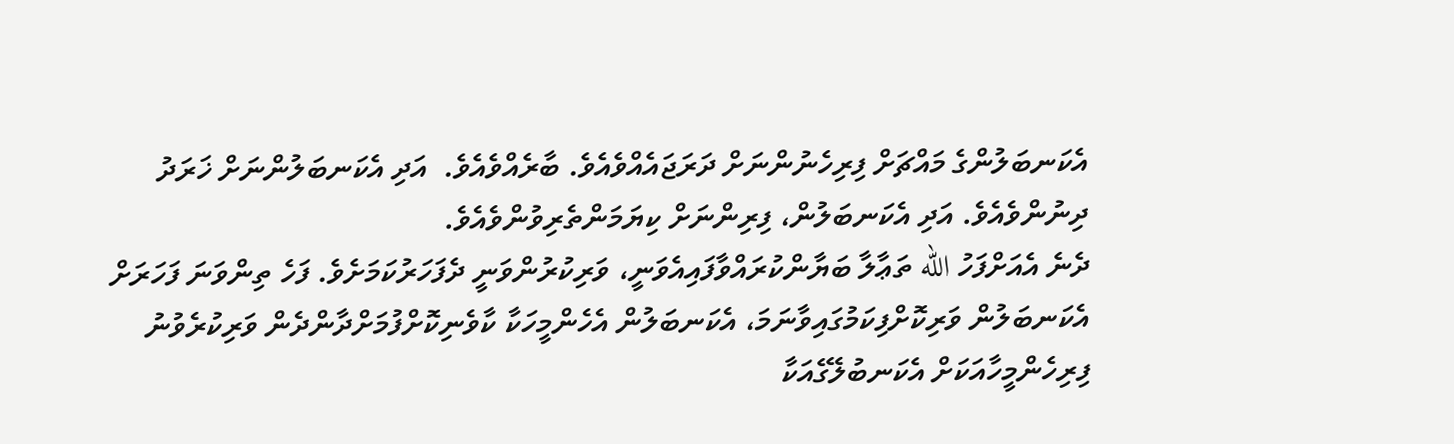އެކަނބަލުންގެ މައްޗަށް ފިރިހެނުންނަށް ދަރަޖައެއްވެއެވެ. ބާރެއްވެއެވެ.  އަދި އެކަނބަލުންނަށް ޚަރަދު ދިނުންވެއެވެ. އަދި އެކަނބަލުން، ފިރިންނަށް ކިޔަމަންތެރިވުންވެއެވެ.
ދެނެ އެއަށްފަހު الله ތަޢާލާ ބަޔާންކުރައްވާފައިއެވަނީ، ވަރިކުރުންވަނީ ދެފަހަރުކަމަށެވެ. ފަހެ ތިންވަނަ ފަހަރަށް އެކަނބަލުން ވަރިކޮށްފިކަމުގައިވާނަމަ، އެކަނބަލުން އެހެންމީހަކާ ކާވެނިކޮށްފުމަށްދާންދެން ވަރިކުރެވުނު ފިރިހެންމީހާއަކަށް އެކަނބުލޭގެއަކާ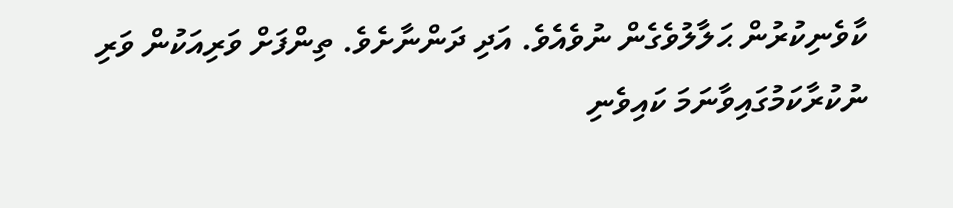ކާވެނިކުރުން ޙަލާލުވެގެން ނުވެއެވެ. އަދި ދަންނާށެވެ. ތިންފަށް ވަރިއަކުން ވަރި ނުކުރާކަމުގައިވާނަމަ ކައިވެނި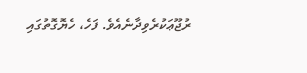ރުޖޫޢަކުރެވިދާނެއެވެ. ފަހެ، ހެޔޮގޮތުގައި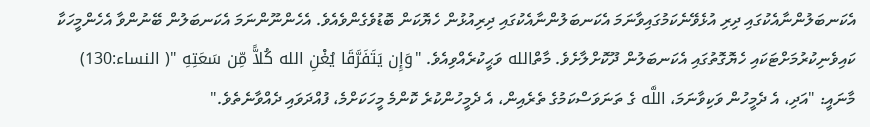އެކަނބަލުންނާއެކުގައި ދިރި އުޅެވޭނެކަމުގައިވާނަމަ އެކަނބަލުންނާއެކުގައި ދިރިއުޅުން ހެޔޮކަން ބޮޑުވެގެންވެއެވެ. އެހެންނޫންނަމަ އެކަނބަލުން ބޭނުންވާ އެހެންމީހަކާ ކައިވެނިކުރުމަށްޓަކައި ހެޔޮގޮތުގައި އެކަނބަލުން ދޫކޮށްލާށެވެ. މާތްالله ވަޙީކުރެއްވިއެވެ. "وَإِن يَتَفَرَّقَا يُغْنِ الله كُلاًّ مِّن سَعَتِهِ "( النساء:130) މާނައީ: "އަދި، އެ ދެމީހުން ވަކިވާނަމަ، اللَّه ގެ ތަނަވަސްކަމުގެ ތެރެއިން، އެ ދެމީހުންކުރެ ކޮންމެ މީހަކަށްމެ، ފުއްދަވައި ދެއްވާނެތެވެ."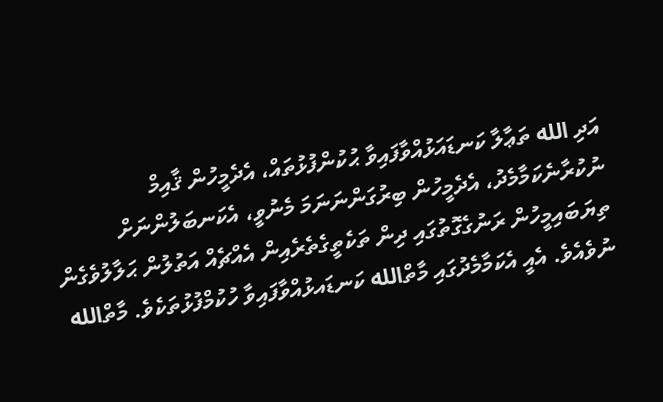އަދި الله ތަޢާލާ ކަނޑައަޅުއްވާފައިވާ ޙުކުންފުޅުތައް، އެދެމީހުން ޤާއިމް ނުކުރާނެކަމާމެދު، އެދެމީހުން ބިރުގަންނަނަމަ މެނުވީ، އެކަނބަލުންނަށް ތިޔަބައިމީހުން ރަނުގެގޮތުގައި ދިން ތަކެތީގެތެރެއިން އެއްޗެއް އަތުލުން ޙަލާލުވެގެން ނުވެއެވެ. އެއީ އެކަމާމެދުގައި މާތްالله ކަނޑައޅުއްވާފައިވާ ހުކުމްފުޅުތަކެވެ. މާތްالله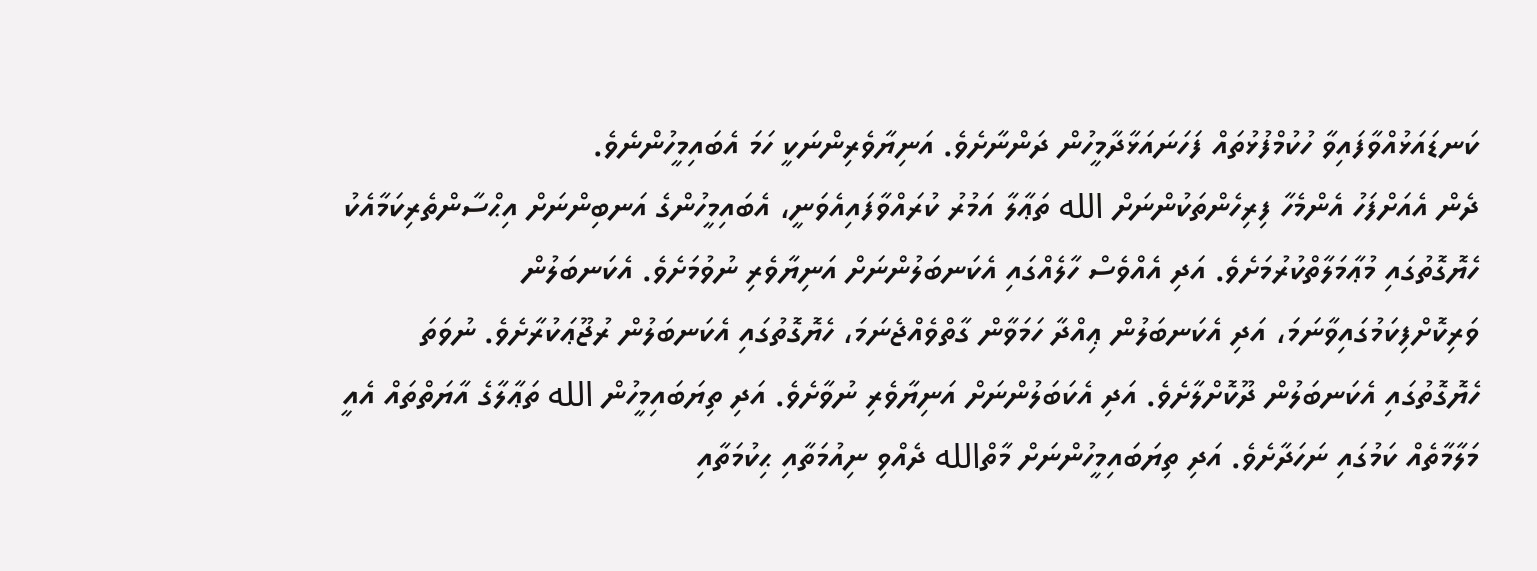ކަނޑައަޅުއްވާފައިވާ ހުކުމްފުޅުތައް ފަހަނައަޅާދާމީހުން ދަންނާށެވެ. އަނިޔާވެރިންނަކީ ހަމަ އެބައިމީހުންނެވެ.
ދެން އެއަށްފަހު އެންމެހާ ފިރިހެންތަކުންނަށް الله ތަޢާލާ އަމުރު ކުރައްވާފައިއެވަނީ، އެބައިމީހުންގެ އަނބިންނަށް އިޙްސާންތެރިކަމާއެކު ހެޔޮގޮތުގައި މުޢާމަލާތްކުރުމަށެވެ. އަދި އެއްވެސް ހާލެއްގައި އެކަނބަލުންނަށް އަނިޔާވެރި ނުވުމަށެވެ. އެކަނބަލުން ވަރިކޮށްފިކަމުގައިވާނަމަ، އަދި އެކަނބަލުން ޢިއްދާ ހަމަވާން ގާތްވެއްޖެނަމަ، ހެޔޮގޮތުގައި އެކަނބަލުން ރުޖޫޢަކުރާށެވެ. ނުވަތަ ހެޔޮގޮތުގައި އެކަނބަލުން ދޫކޮށްލާށެވެ. އަދި އެކަބަލުންނަށް އަނިޔާވެރި ނުވާށެވެ. އަދި ތިޔަބައިމީހުން الله ތަޢާލާގެ އާޔަތްތައް އެއީ މަލާމާތެއް ކަމުގައި ނަހަދާށެވެ. އަދި ތިޔަބައިމީހުންނަށް މާތްالله ދެއްވި ނިއުމަތާއި ޙިކުމަތާއި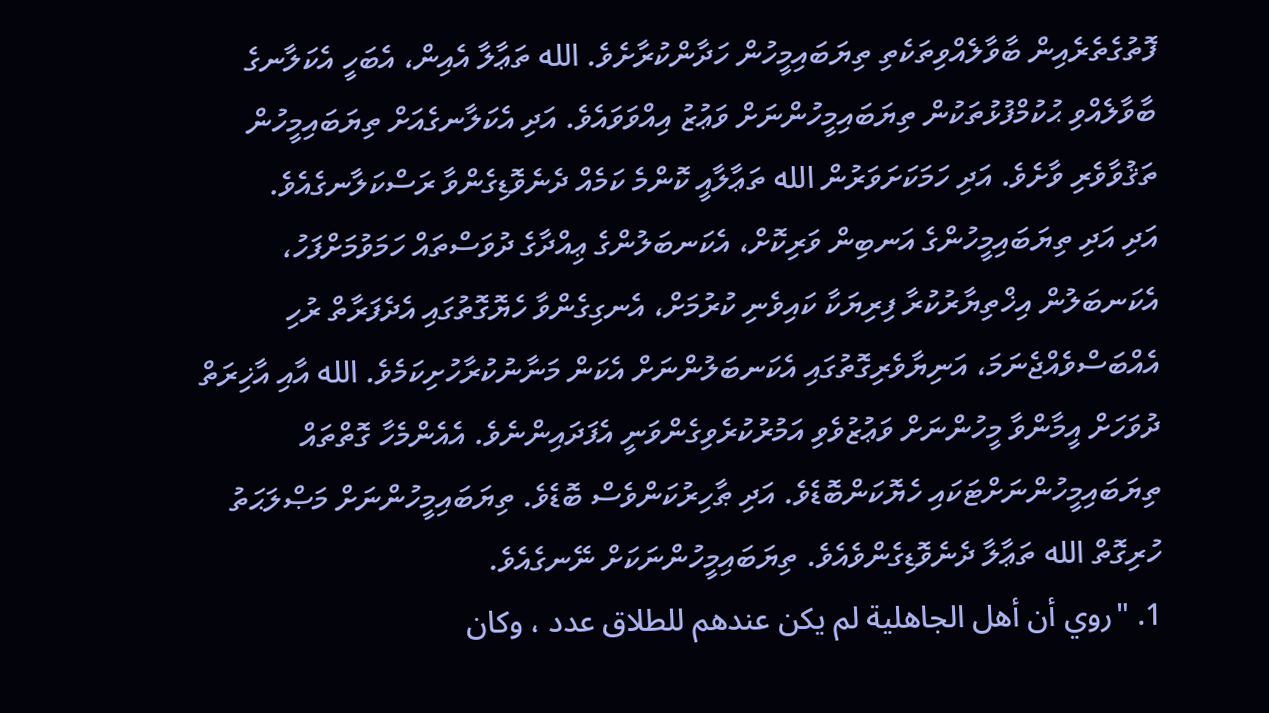ފޮތުގެތެރެއިން ބާވާލެއްވިތަކެތި ތިޔަބައިމީހުން ހަދާންކުރާށެވެ. الله ތަޢާލާ އެއިން، އެބަހީ އެކަލާނގެ ބާވާލެއްވި ޙުކުމްފުޅުތަކުން ތިޔަބައިމީހުންނަށް ވަޢުޒު އިއްވަވައެވެ. އަދި އެކަލާނގެއަށް ތިޔަބައިމީހުން ތަޤުވާވެރި ވާށެވެ. އަދި ހަމަކަށަވަރުން الله ތަޢާލާއީ ކޮންމެ ކަމެއް ދެނެވޮޑިގެންވާ ރަސްކަލާނގެއެވެ.
އަދި އަދި ތިޔަބައިމީހުންގެ އަނބިން ވަރިކޮށް، އެކަނބަލުންގެ ޢިއްދާގެ ދުވަސްތައް ހަމަވުމަށްފަހު، އެކަނބަލުން އިޚްތިޔާރުކުރާ ފިރިޔަކާ ކައިވެނި ކުރުމަށް، އެނގިގެންވާ ހެޔޮގޮތުގައި އެދެފަރާތް ރުހި އެއްބަސްވެއްޖެނަމަ، އަނިޔާވެރިގޮތުގައި އެކަނބަލުންނަށް އެކަން މަނާނުކުރާހުށިކަމެވެ. الله އާއި އާޚިރަތް ދުވަހަށް އީމާންވާ މީހުންނަށް ވަޢުޒުވެވި އަމުރުކުރެވިގެންވަނީ އެފަދައިންނެވެ. އެއެންމެހާ ގޮތްތައް ތިޔަބައިމީހުންނަށްޓަކައި ހެޔޮކަންބޮޑެވެ. އަދި ޠާހިރުކަންވެސް ބޮޑެވެ. ތިޔަބައިމީހުންނަށް މަޞްލަޙަތު ހުރިގޮތް الله ތަޢާލާ ދެނެވޮޑިގެންވެއެވެ. ތިޔަބައިމީހުންނަކަށް ނޭނގެއެވެ.
1. "روي أن أهل الجاهلية لم يكن عندهم للطلاق عدد ، وكان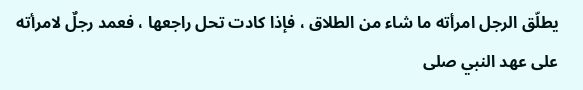يطلّق الرجل امرأته ما شاء من الطلاق ، فإذا كادت تحل راجعها ، فعمد رجلٌ لامرأته على عهد النبي صلى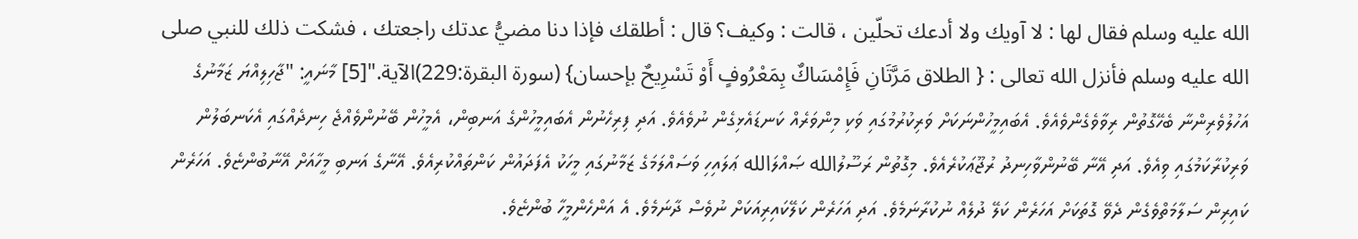الله عليه وسلم فقال لها : لا آويك ولا أدعك تحلّين ، قالت : وكيف؟ قال : أطلقك فإذا دنا مضيُّ عدتك راجعتك ، فشكت ذلك للنبي صلى الله عليه وسلم فأنزل الله تعالى : { الطلاق مَرَّتَانِ فَإِمْسَاكٌ بِمَعْرُوفٍ أَوْ تَسْرِيحٌ بإحسان} (سورة البقرة:229)الآية."[5] މާނައީ: "ޖާހިލިއްޔަ ޒަމާނުގެ އަހުލުވެރިންނާ ބެހޭގޮތުން ރިވާވެގެންވެއެވެ. އެބައިމީހުންނަކަށް ވަރިކުރުމުގައި ވަކި މިންވަރެއް ކަނޑައެޅިގެން ނުވެއެވެ. އަދި ފިރިހެނުން އެބައިމީހުންގެ އަނބިން، އެމީހުން ބޭނުންވެއްޖެ ހިނދެއްގައި އެކަނބަލުން ވަރިކުރާކަމުގައި ވިއެވެ. އަދި އޭނާ ބޭނުންވާހިނދު ރުޖޫޢަކުރެއެވެ. މިގޮތުން ރަސޫލުالله ޞައްލަالله ޢަލައިހި ވަސައްލަމަގެ ޒަމާނުގައި މީހަކު އެފަދައުން ކަންތައްކުރިއެވެ. އޭނާގެ އަނބި މީހާއަށް އޭނާބުންޏެވެ. އަހަރެން ކައިރިން ސަލާމަތްވެގެން ދެވޭ ގޮތަކަށް އަހަރެން ކަލޭ ދުލެއް ނުކުރާނަމެވެ. އަދި އަހަރެން ކަލޭކައިރިއަކަށް ނުވެސް ދާނަމެވެ. އެ އަންހެންމީހާ ބުންޏެވެ.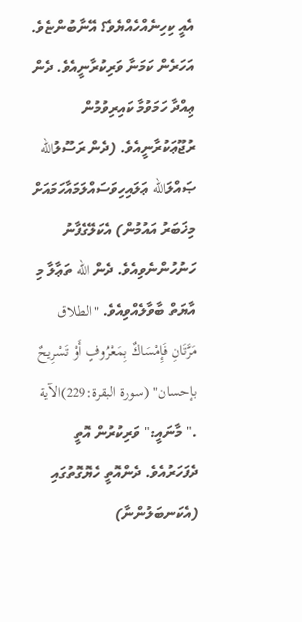އެއީ ކިހިނެއްހެއްޔެވެ؟ އޭނާބުންޏެވެ. އަހަރެން ކަމަނާ ވަރިކުރާނީއެވެ. ދެން ޢިއްދާ ހަމަވުމާ ކައިރިވުމުން ރުޖޫޢަކުރާނީއެވެ. (ދެން ރަސޫލުالله ޞައްލަالله ޢަލައިހިވަސައްލަމައާހަމައަށް މިޚަބަރު އައުމުން) އެކަލޭގެފާނު ހަނުހުންނެވިއެވެ. ދެން الله ތަޢާލާ މި އާޔަތް ބާވާލެއްވިއެވެ. "الطلاق مَرَّتَانِ فَإِمْسَاكٌ بِمَعْرُوفٍ أَوْ تَسْرِيحٌ بإحسان" (سورة البقرة:229)الآية ." މާނައީ:" ވަރިކުރުން އޮތީ ދެފަހަރުއެވެ. ދެންއޮތީ ހެޔޮގޮތުގައި (އެކަނބަލުންނާ)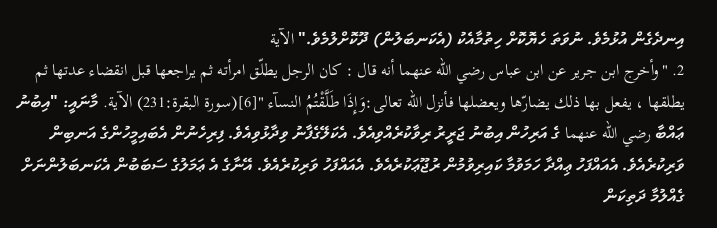އިނދެގެން އުޅުމެވެ. ނުވަތަ ހެޔޮކޮށް ހިތުމާއެކު (އެކަނބަލުން) ދޫކޮށްލުމެވެ." الآية
2. "وأخرج ابن جرير عن ابن عباس رضي الله عنهما أنه قال : كان الرجل يطلّق امرأته ثم يراجعها قبل انقضاء عدتها ثم يطلقها ، يفعل بها ذلك يضارّها ويعضلها فأنزل الله تعالى:وَإِذَا طَلَّقْتُمُ النسآء "[6](سورة البقرة:231) الآية. މާނައީ: "އިބުނު ޢައްބާ رضي الله عنهما ގެ އަރިހުން އިބުނު ޖަރީރު ރިވާކުރެއްވިއެވެ. އެކަލޭގެފާނު ވިދާޅުވިއެވެ. ފިރިހެނުން އެބައިމީހުންގެ އަނބިން ވަރިކުރެއެވެ. އެއައްފަހު ޢިއްދާ ހަމަވުމާ ކައިރިވުމުން ރުޖޫޢަކުރެއެވެ. އެއައްފަހު ވަރިކުރެއެވެ. އޭނާގެ އެ ޢަމަލުގެ ސަބަބުން އެކަނބަލުންނަށް ގެއްލުމާ ދަތިކަން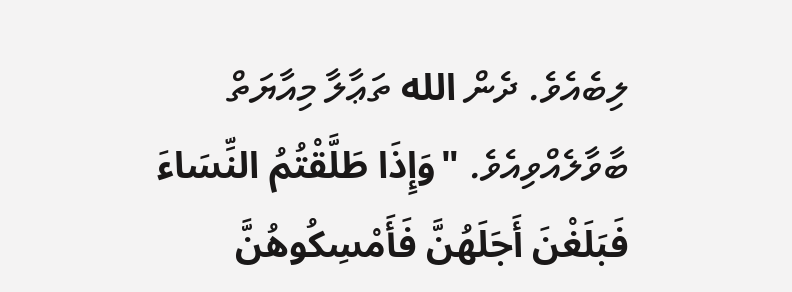ލިބެއެވެ. ދެން الله ތަޢާލާ މިއާޔަތް ބާވާލެއްވިއެވެ. "وَإِذَا طَلَّقْتُمُ النِّسَاءَ فَبَلَغْنَ أَجَلَهُنَّ فَأَمْسِكُوهُنَّ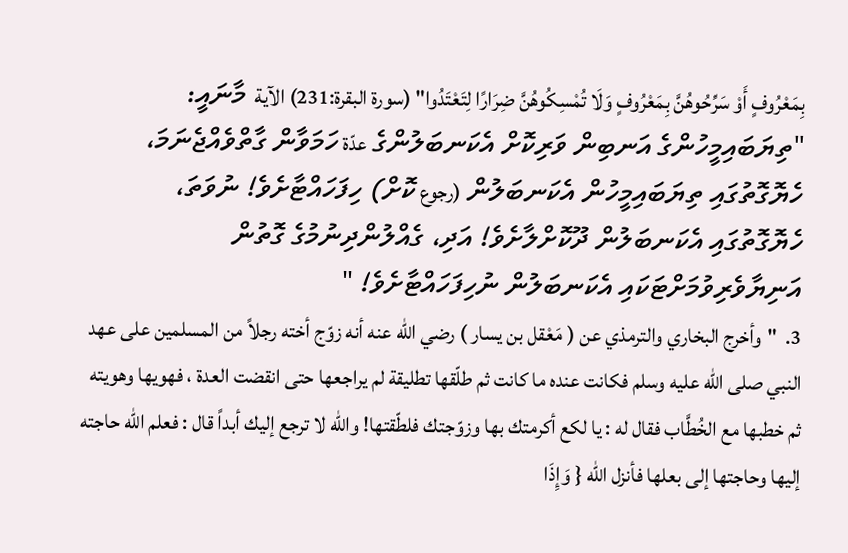بِمَعْرُوفٍ أَوْ سَرِّحُوهُنَّ بِمَعْرُوفٍ وَلَا تُمْسِكُوهُنَّ ضِرَارًا لِتَعْتَدُوا" (سورة البقرة:231) الآية  މާނައީ: "ތިޔަބައިމީހުންގެ އަނބިން ވަރިކޮށް އެކަނބަލުންގެ عدّة ހަމަވާން ގާތްވެއްޖެނަމަ، ހެޔޮގޮތުގައި ތިޔަބައިމީހުން އެކަނބަލުން (رجوع ކޮށް) ހިފަހައްޓާށެވެ! ނުވަތަ، ހެޔޮގޮތުގައި އެކަނބަލުން ދޫކޮށްލާށެވެ! އަދި، ގެއްލުންދިނުމުގެ ގޮތުން އަނިޔާވެރިވުމަށްޓަކައި އެކަނބަލުން ނުހިފަހައްޓާށެވެ! "
3.  "وأخرج البخاري والترمذي عن ( مَعْقل بن يسار ) رضي الله عنه أنه زوّج أخته رجلاً من المسلمين على عهد النبي صلى الله عليه وسلم فكانت عنده ما كانت ثم طلّقها تطليقة لم يراجعها حتى انقضت العدة ، فهويها وهويته ثم خطبها مع الخُطَّاب فقال له : يا لكع أكرمتك بها وزوّجتك فلطّقتها! والله لا ترجع إليك أبداً قال : فعلم الله حاجته إليها وحاجتها إلى بعلها فأنزل الله { وَإِذَا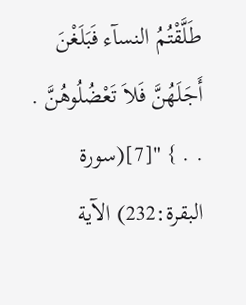طَلَّقْتُمُ النسآء فَبَلَغْنَ أَجَلَهُنَّ فَلاَ تَعْضُلُوهُنَّ . . . } "[7](سورة البقرة:232) الآية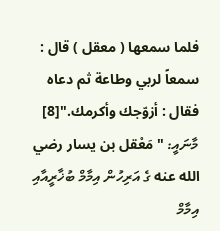فلما سمعها ( معقل ) قال : سمعاً لربي وطاعة ثم دعاه فقال : أزوّجك وأكرمك."[8] މާނައީ: "مَعْقل بن يسار رضي الله عنه ގެ އަރިހުން އިމާމް ބުޚާރީއާއި އިމާމް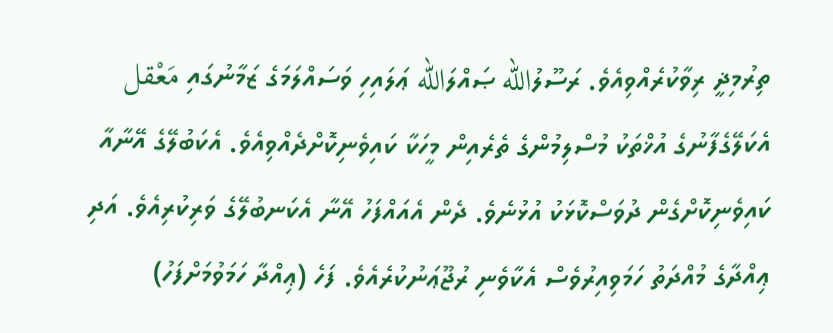ތިރުމިޛީ ރިވާކުރެއްވިއެވެ. ރަސޫލުالله ޞައްލަالله ޢަލައިހި ވަސައްލަމަގެ ޒަމާނުގައި مَعْقل އެކަލޭގެފާނުގެ އުޚްތަކު މުސްލިމުންގެ ތެރެއިން މީހަކާ ކައިވެނިކޮށްދެއްވިއެވެ. އެކަބުލޭގެ އޭނާއާ ކައިވެނިކޮށްގެން ދުވަސްކޮޅަކު އުޅުނެވެ. ދެން އެއައްފަހު އޭނާ އެކަނބުލޭގެ ވަރިކުރިއެވެ. އަދި ޢިއްދާގެ މުއްދަތު ހަމަވިއިރުވެސް އެކާވެނި ރުޖޫޢަނުކުރެއެވެ. ފަހެ (ޢިއްދާ ހަމަވުމަށްފަހު)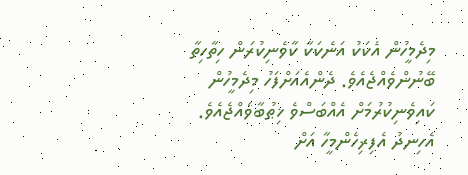މިދެމީހުން އެކަކު އަނެކަކާ ކާވެނިކުރަން ހިތާހިތާ ބޭނުންވެއްޖެއެވެ. ދެންއެއަށްފަހު މިދެމީހުން ކައިވެނިކުރުމަށް އެއްބަސްވެ ޚިޠުބާވެއްޖެއެވެ. އެހިނދު އެފިރިހެންމީހާ އަށް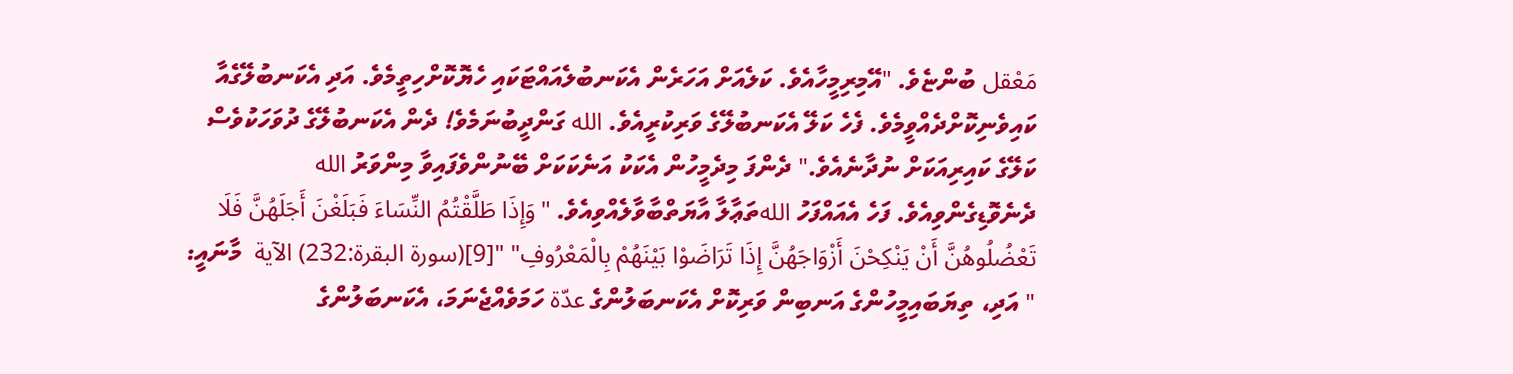مَعْقل ބުންޏެވެ. "އޭމިރިމީހާއެވެ. ކަލެއަށް އަހަރެން އެކަނބުލެއައްޓަކައި ހެޔޮކޮށްހިތީމެވެ. އަދި އެކަނބުލޭގެއާ ކައިވެނިކޮށްދެއްވީމެވެ. ފެހެ ކަލޭ އެކަނބުލޭގެ ވަރިކުރީއެވެ. الله ގަންދީބުނަމެވެ! ދެން އެކަނބުލޭގެ ދުވަހަކުވެސް ކަލޭގެ ކައިރިއަކަށް ނުދާނެއެވެ." ދެންފަ މިދެމީހުން އެކަކު އަނެކަކަށް ބޭނުންވެފައިވާ މިންވަރު الله ދެނެވޮޑިގެންވިއެވެ. ފަހެ އެއައްފަހު اللهތަޢާލާ އާޔަތްބާވާލެއްވިއެވެ. "وَإِذَا طَلَّقْتُمُ النِّسَاءَ فَبَلَغْنَ أَجَلَهُنَّ فَلَا تَعْضُلُوهُنَّ أَنْ يَنْكِحْنَ أَزْوَاجَهُنَّ إِذَا تَرَاضَوْا بَيْنَهُمْ بِالْمَعْرُوفِ" "[9](سورة البقرة:232) الآية  މާނައީ: " އަދި، ތިޔަބައިމީހުންގެ އަނބިން ވަރިކޮށް އެކަނބަލުންގެ عدّة ހަމަވެއްޖެނަމަ، އެކަނބަލުންގެ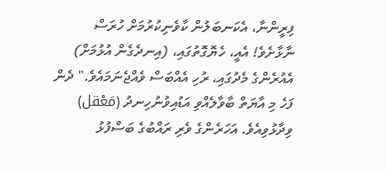ފިރީންނާ، އެކަނބަލުން ކާވެނިކުރުމަށް ހުރަސް ނާޅާށެވެ! އެއީ، ހެޔޮގޮތުގައި، (އިނދެގެން އުޅުމަށް) އެއުރެންގެ މެދުގައި، ރުހި އެއްބަސް ވެއްޖެނަމައެވެ." ދެން ފަހެ މި އާޔަތް ބާވާލެއްވި އަޑުއިވުނުހިނދު (مَعْقل) ވިދާޅުވިއެވެ. އަހަރެންގެ ވެރި ރައްބުގެ ބަސްފުޅު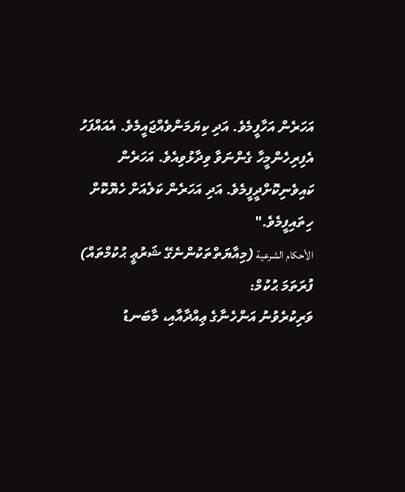އަހަރެން އަހާފީމެވެ. އަދި ކިޔަމަންވެއްޖައީމެވެ. އެއައްފަހު އެފިރިހެންމީހާ ގެންނަވާ ވިދާޅުވިއެވެ. އަހަރެން ކައިވެނިކޮށްދީފީމެވެ. އަދި އަހަރެން ކަލެއަށް ހެޔޮކޮށް ހިތައިފީމެވެ."
الأحكام الشرعية (މިއާޔަތްތަކުންނެގޭ ޝަރުޢީ ޙުކުމްތައް)
ފުރަތަމަ ޙުކުމް:
ވަރިކުރެވުނު އަންހެނާގެ ޢިއްދާއާއި، މާބަނޑު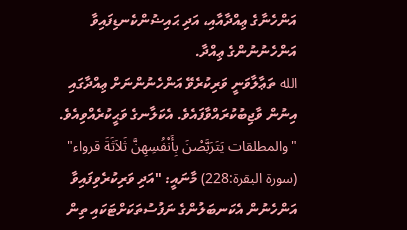އަންހެނާގެ ޢިއްދާއާއި، އަދި ޙައިޟުންކެނޑިފައިވާ އަންހެނުނުންގެ ޢިއްދާ.
الله ތަޢާލާވަނީ ވަރިކުރެވޭ އަންހެނުންނަށް ޢިއްދާގައި އިނުން ވާޖިބުކުރައްވާފައެވެ. އެކަލާނގެ ވަޙީކުރެއްވިއެވެ. "والمطلقات يَتَرَبَّصْنَ بِأَنْفُسِهِنَّ ثَلاَثَةَ قرواء" (سورة البقرة:228) މާނައީ: "އަދި ވަރިކުރެވިފައިވާ އަންހެނުން އެކަނބަލުންގެ ނަފުސުތަކަށްޓަކައި ތިން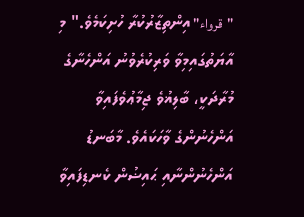"قرواء" އިންތިޒާރުކުރާ ހުށިކަމެވެ." މި އާޔަތުގައިމިވާ ވަރިކުރެވުނު އަންހެނާގެ މުރާދަކީ، ބާލިޣުވެ ޖިމާޢުވެފައިވާ އަންހެނުންގެ ވާހަކައެވެ. މާބަނޑު އަންހެނުންނާއި ޙައިޟުން ކެނޑިފައިވާ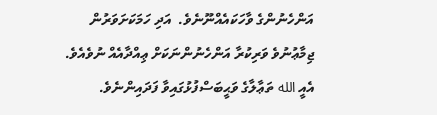އަންހެނުންގެ ވާހަކައެއްނޫނެވެ.  އަދި ހަމަކަށަވަރުން ޖިމާޢުނުވެ ވަރިކުރާ އަންހެނުންނަކަށް ޢިއްދާއެއް ނުވެއެވެ. އެއީ الله ތަޢާލާގެ ވަޙީބަސްފުޅުގައިވާ ފަދައިންނެވެ.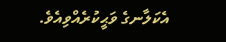އެކަލާނގެ ވަޙީކުރެއްވިއެވެ.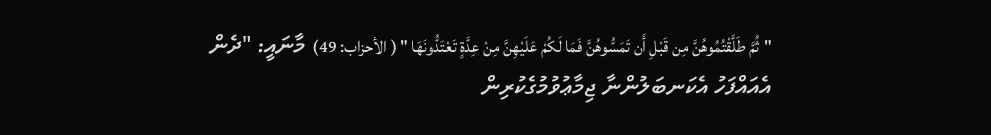"ثُمَّ طَلَّقْتُمُوهُنَّ مِن قَبْلِ أَن تَمَسُّوهُنَّ فَمَا لَكُمْ عَلَيْهِنَّ مِنْ عِدَّةٍ تَعْتَدُّونَهَا " ( الأحزاب: 49)  މާނައީ: "ދެން އެއައްފަހު އެކަނބަލުންނާ ޖިމާޢުވުމުގެކުރިން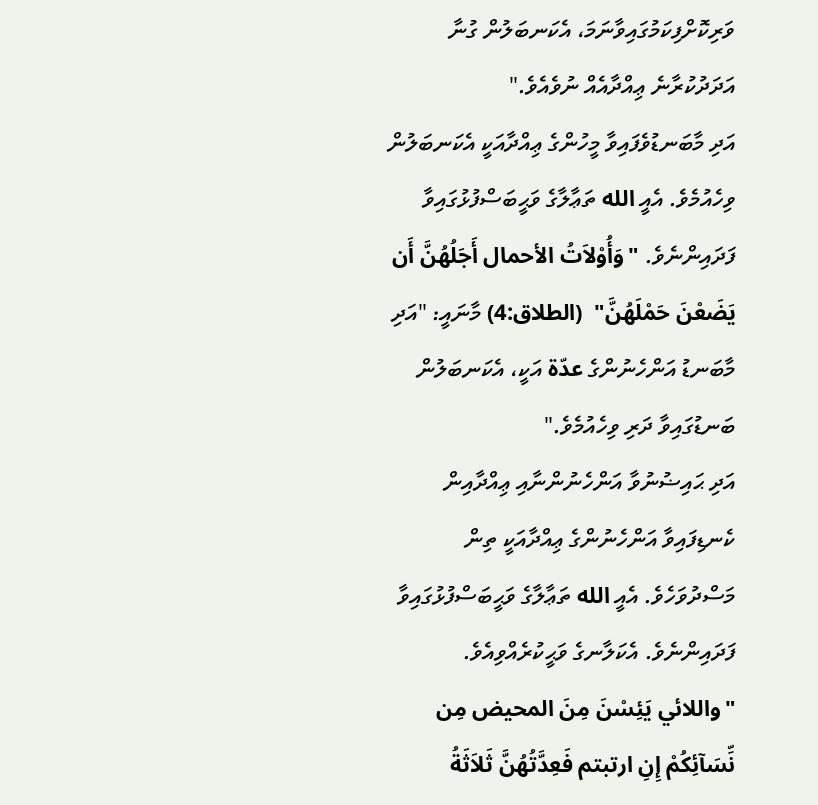ވަރިކޮށްފިކަމުގައިވާނަމަ، އެކަނބަލުން ގުނާ އަދަދުކުރާނެ ޢިއްދާއެއް ނުވެއެވެ."
އަދި މާބަނޑުވެފައިވާ މީހުންގެ ޢިއްދާއަކީ އެކަނބަލުން ވިހެއުމެވެ. އެއީ الله ތަޢާލާގެ ވަޙީބަސްފުޅުގައިވާ ފަދައިންނެވެ. "وَأُوْلاَتُ الأحمال أَجَلُهُنَّ أَن يَضَعْنَ حَمْلَهُنَّ"  (الطلاق:4) މާނައީ: "އަދި މާބަނޑު އަންހެނުންގެ عدّة އަކީ، އެކަނބަލުން ބަނޑުގައިވާ ދަރި ވިހެއުމެވެ."
އަދި ޙައިޟުނުވާ އަންހެނުންނާއި ޢިއްދާއިން ކެނޑިފައިވާ އަންހެނުންގެ ޢިއްދާއަކީ ތިން މަސްދުވަހެވެ. އެއީ الله ތަޢާލާގެ ވަޙީބަސްފުޅުގައިވާ ފަދައިންނެވެ. އެކަލާނގެ ވަޙީކުރެއްވިއެވެ. "واللائي يَئِسْنَ مِنَ المحيض مِن نِّسَآئِكُمْ إِنِ ارتبتم فَعِدَّتُهُنَّ ثَلاَثَةُ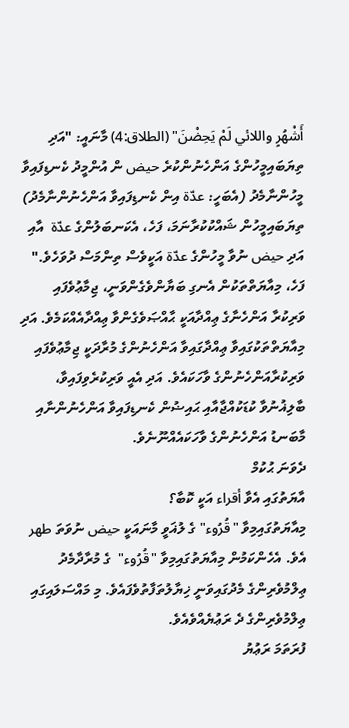أَشْهُرٍ واللائي لَمْ يَحِضْنَ" (الطلاق:4) މާނައީ: "އަދި ތިޔަބައިމީހުންގެ އަންހެނުންކުރެ حيض ން އުންމީދު ކެނޑިފައިވާ މީހުންނާމެދު (އެބަހީ: عدّة އިން ކެނޑިފައިވާ އަންހެނުންނާމެދު) ތިޔަބައިމީހުން ޝައްކުކުރާނަމަ، ފަހެ، އެކަނބަލުންގެ عدّة  އާއި އަދި حيض ނުވާ މީހުންގެ عدّة އަކީވެސް ތިންމަސް ދުވަހެވެ."
ފަހެ، މިއާޔަތްތަކުން އެނގި ބަޔާންވެގެންވަނީ، ޖިމާޢުވެފައި ވަރިކުރާ އަންހެނާގެ ޢިއްދާއަކީ ޙާއްޞަވެގެންވާ ޢިއްދާއެއްކަމެވެ. އަދި މިއާޔަތްތަކުގައިވާ ޢިއްދާގައިވާ އަންހެނުންގެ މުރާދަކީ ޖިމާޢުވެފައި ވަރިކުރާއަންހެނުންގެ ވާހަކައެވެ. އަދި އެއީ ވަރިކުރެވިފައިވާ، ބާލިޣުނުވާ ކުޑަކުއްޖާއާއި ޙައިޟުން ކެނޑިފައިވާ އަންހެނުންނާއި މާބަނޑު އަންހެނުންގެ ވާހަކައެއްނޫނެވެ.
ދެވަނަ ޙުކުމް
އާޔަތުގައި އެވާ أقراء އަކީ ކޮބާ؟
މިއާޔަތުގައިމިވާ "قُرُوء" ގެ ލުޣަވީ މާނައަކީ حيض ނުވަތަ طهر އެވެ. އެހެންކަމުން މިއާޔަތުގައިމިވާ "قُرُوء"  ގެ މުރާދާމެދު ޢިލްމުވެރިންގެ މެދުގައިވަނީ ޚިޔާލުތަފާތުވެފައެވެ. މި މައްސަލައިގައި ޢިލްމުވެރިންގެ ދެ ރަޢުޔެއްވެއެވެ.
ފުރަތަމަ ރަޢުޔު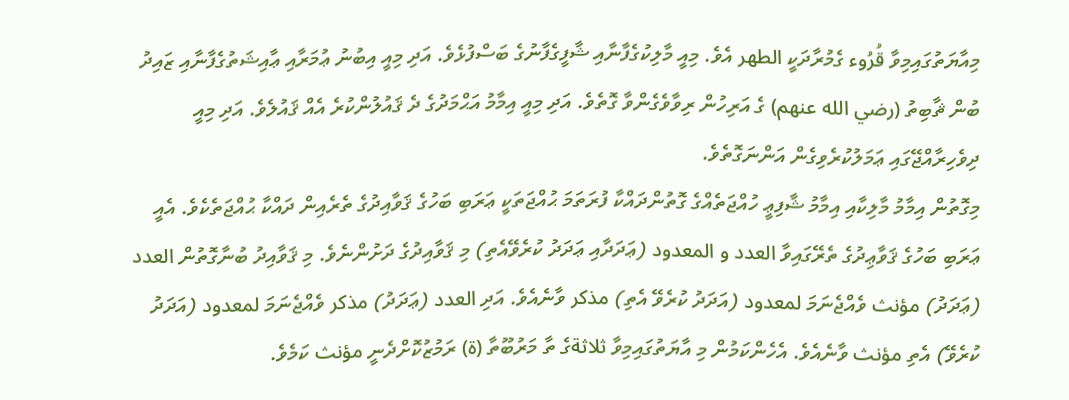މިއާޔަތުގައިމިވާ قُرُوء ގެމުރާދަކީ الطهر އެވެ. މިއީ މާލިކުގެފާނާއި ޝާފީގެފާނުގެ ބަސްފުޅެވެ. އަދި މިއީ އިބުނު ޢުމަރާއި ޢާއިޝަތުގެފާނާއި ޒައިދު ބުން ޘާބިތު (رضي الله عنهم) ގެ އަރިހުން ރިވާވެގެންވާ ގޮތެވެ. އަދި މިއީ އިމާމު އަޙްމަދުގެ ދެ ޤައުލުންކުރެ އެއް ޤައުލެވެ. އަދި މިއީ ދިވެހިރާއްޖޭގައި ޢަމަލުކުރެވިގެން އަންނަގޮތެވެ.
މިގޮތުން އިމާމު މާލިކާއި އިމާމު ޝާފިޢީ ހުއްޖަތެއްގެ ގޮތުންދައްކާ ފުރަތަމަ ޙުއްޖަތަކީ ޢަރަބި ބަހުގެ ޤަވާއިދުގެ ތެރެއިން ދައްކާ ޙުއްޖަތެކެވެ. އެއީ ޢަރަބި ބަހުގެ ޤަވާޢިދުގެ ތެރޭގައިވާ العدد و المعدود (ޢަދަދާއި ޢަދަދު ކުރެވޭއެތި) މި ޤަވާއިދުގެ ދަށުންނެވެ. މި ޤަވާއިދު ބުނާގޮތުން العدد (ޢަދަދު) مؤنث ވެއްޖެނަމަ لمعدود (އަދަދު ކުރެވޭ އެތި) مذكر ވާނެއެވެ. އަދި العدد (ޢަދަދު) مذكر ވެއްޖެނަމަ لمعدود (އަދަދު ކުރެވޭ) އެތި مؤنث ވާނެއެވެ. އެހެންކަމުން މި އާޔަތުގައިމިވާ ثلاثةގެ ތާ މަރުބޫތާ (ة) ރަމުޒުކޮށްދެނީ مؤنث ކަމެވެ.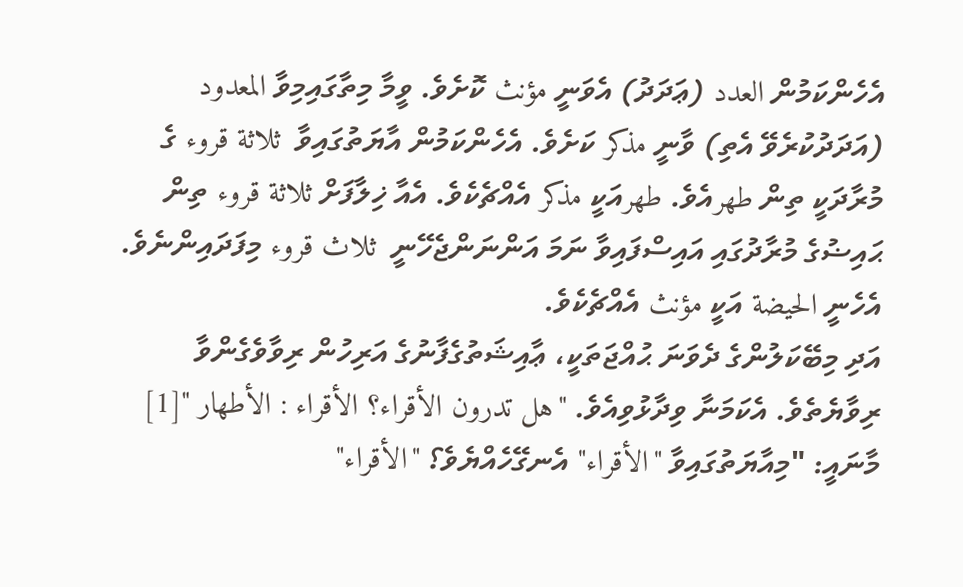އެހެންކަމުން العدد (ޢަދަދު) އެވަނީ مؤنث ކޮށެވެ. ވީމާ މިތާގައިމިވާ المعدود (އަދަދުކުރެވޭ އެތި) ވާނީ مذكر ކަށެވެ. އެހެންކަމުން އާޔަތުގައިވާ  ثلاثة قروء ގެ މުރާދަކީ ތިން طهرއެވެ. طهرއަކީ مذكر އެއްޗެކެވެ. އެއާ ޚިލާފަށް ثلاثة قروء ތިން ޙައިޟުގެ މުރާދުގައި އައިސްފައިވާ ނަމަ އަންނަންޖެހޭނީ  ثلاث قروء މިފަދައިންނެވެ. އެހެނީ الحيضة އަކީ مؤنث އެއްޗެކެވެ.
އަދި މިބޭކަލުންގެ ދެވަނަ ޙުއްޖަތަކީ، ޢާއިޝަތުގެފާނުގެ އަރިހުން ރިވާވެގެންވާ ރިވާޔެތެވެ. އެކަމަނާ ވިދާޅުވިއެވެ. "هل تدرون الأقراء؟ الأقراء : الأطهار "[1]  މާނައީ: "މިއާޔަތުގައިވާ "الأقراء" އެނގޭހެއްޔެވެ؟ "الأقراء"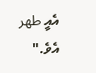އެއީ طهر އެވެ."